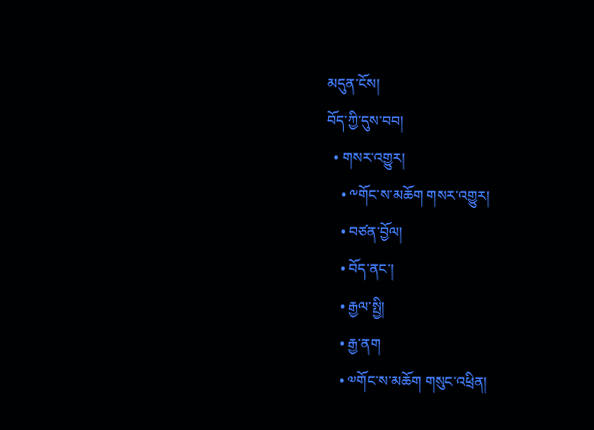མདུན་ངོས།
བོད་ཀྱི་དུས་བབ།
  • གསར་འགྱུར།
    • ༸གོང་ས་མཆོག གསར་འགྱུར།
    • བཙན་བྱོལ།
    • བོད་ནང་།
    • རྒྱལ་སྤྱི།
    • རྒྱ་ནག
    • ༧གོང་ས་མཆོག གསུང་འཕྲིན།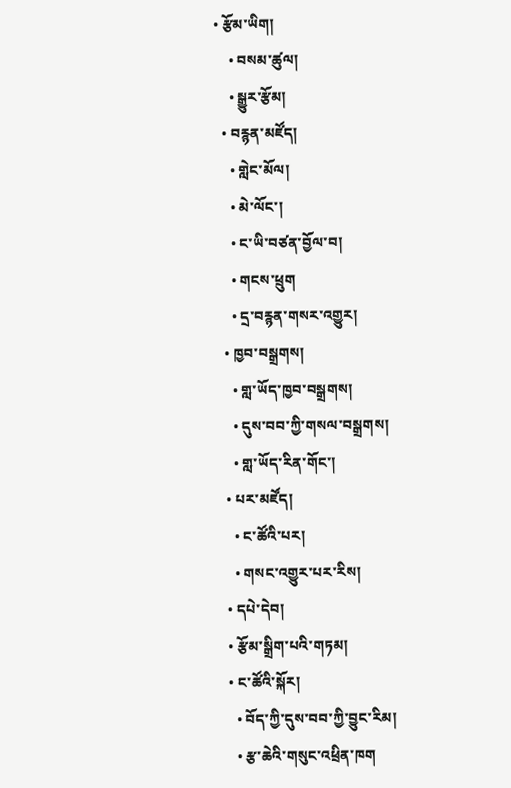• རྩོམ་ཡིག།
    • བསམ་ཚུལ།
    • སྒྱུར་རྩོམ།
  • བརྙན་མཛོད།
    • གླེང་མོལ།
    • མེ་ལོང་།
    • ང་ཡི་བཙན་བྱོལ་བ།
    • གངས་ཕྲུག
    • དྲ་བརྙན་གསར་འགྱུར།
  • ཁྱབ་བསྒྲགས།
    • གླ་ཡོད་ཁྱབ་བསྒྲགས།
    • དུས་བབ་ཀྱི་གསལ་བསྒྲགས།
    • གླ་ཡོད་རིན་གོང་།
  • པར་མཛོད།
    • ང་ཚོའི་པར།
    • གསང་འགྱུར་པར་རིས།
  • དཔེ་དེབ།
  • རྩོམ་སྒྲིག་པའི་གཏམ།
  • ང་ཚོའི་སྐོར།
    • བོད་ཀྱི་དུས་བབ་ཀྱི་བྱུང་རིམ།
    • རྩ་ཆེའི་གསུང་འཕྲིན་ཁག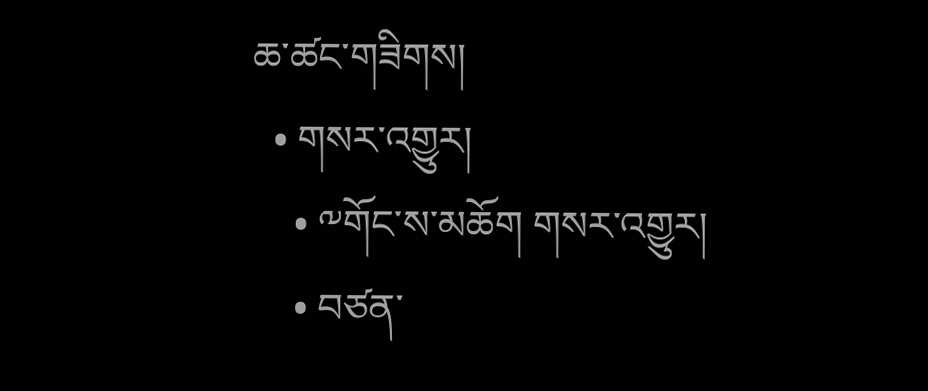ཆ་ཚང་གཟིགས།
  • གསར་འགྱུར།
    • ༸གོང་ས་མཆོག གསར་འགྱུར།
    • བཙན་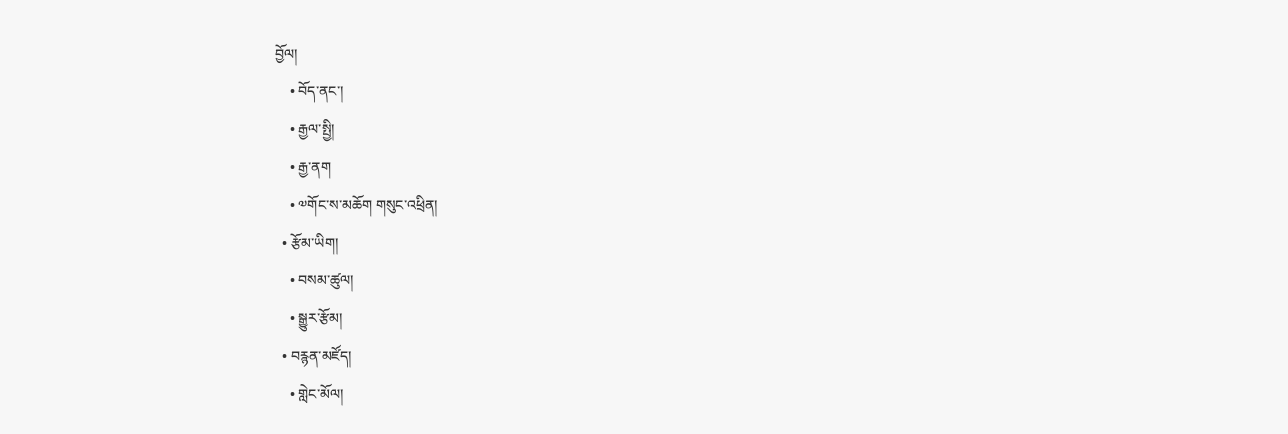བྱོལ།
    • བོད་ནང་།
    • རྒྱལ་སྤྱི།
    • རྒྱ་ནག
    • ༧གོང་ས་མཆོག གསུང་འཕྲིན།
  • རྩོམ་ཡིག།
    • བསམ་ཚུལ།
    • སྒྱུར་རྩོམ།
  • བརྙན་མཛོད།
    • གླེང་མོལ།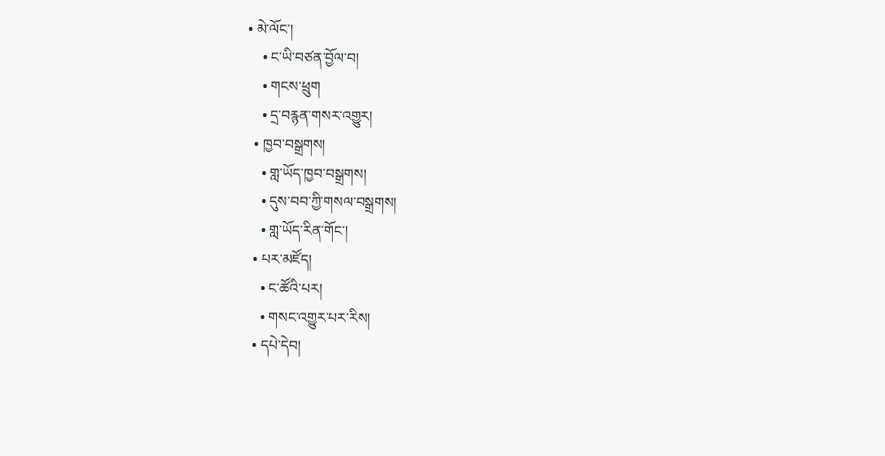• མེ་ལོང་།
    • ང་ཡི་བཙན་བྱོལ་བ།
    • གངས་ཕྲུག
    • དྲ་བརྙན་གསར་འགྱུར།
  • ཁྱབ་བསྒྲགས།
    • གླ་ཡོད་ཁྱབ་བསྒྲགས།
    • དུས་བབ་ཀྱི་གསལ་བསྒྲགས།
    • གླ་ཡོད་རིན་གོང་།
  • པར་མཛོད།
    • ང་ཚོའི་པར།
    • གསང་འགྱུར་པར་རིས།
  • དཔེ་དེབ།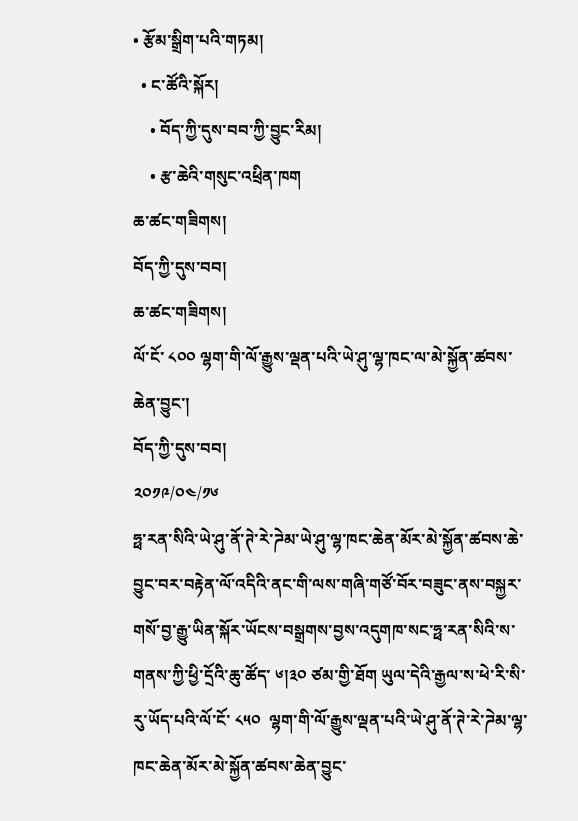• རྩོམ་སྒྲིག་པའི་གཏམ།
  • ང་ཚོའི་སྐོར།
    • བོད་ཀྱི་དུས་བབ་ཀྱི་བྱུང་རིམ།
    • རྩ་ཆེའི་གསུང་འཕྲིན་ཁག
ཆ་ཚང་གཟིགས།
བོད་ཀྱི་དུས་བབ།
ཆ་ཚང་གཟིགས།
ལོ་ངོ་ ༨༠༠ ལྷག་གི་ལོ་རྒྱུས་ལྡན་པའི་ཡེ་ཤུ་ལྷ་ཁང་ལ་མེ་སྐྱོན་ཚབས་ཆེན་བྱུང་།
བོད་ཀྱི་དུས་བབ།
༢༠༡༩/༠༤/༡༦
ཧྥ་རན་སིའི་ཡེ་ཤུ་ནོ་ཊེ་རེ་ཌེམ་ཡེ་ཤུ་ལྷ་ཁང་ཆེན་མོར་མེ་སྐྱོན་ཚབས་ཆེ་བྱུང་བར་བརྟེན་ལོ་འདིའི་ནང་གི་ལས་གཞི་གཙོ་བོར་བཟུང་ནས་བསྐྱར་གསོ་བྱ་རྒྱུ་ཡིན་སྐོར་ཡོངས་བསྒྲགས་བྱས་འདུགཁ་སང་ཧྥ་རན་སིའི་ས་གནས་ཀྱི་ཕྱི་དྲོའི་ཆུ་ཚོད་ ༦།༣༠ ཙམ་གྱི་ཐོག ཡུལ་དེའི་རྒྱལ་ས་ཕེ་རི་སི་རུ་ཡོད་པའི་ལོ་ངོ་ ༨༥༠  ལྷག་གི་ལོ་རྒྱུས་ལྡན་པའི་ཡེ་ཤུ་ནོ་ཊེ་རེ་ཌེམ་ལྷ་ཁང་ཆེན་མོར་མེ་སྐྱོན་ཚབས་ཆེན་བྱུང་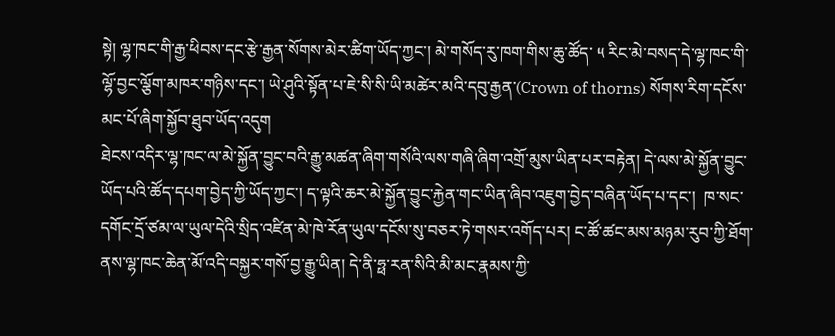སྟེ། ལྷ་ཁང་གི་རྒྱ་ཕིབས་དང་རྩེ་རྒྱན་སོགས་མེར་ཚིག་ཡོད་ཀྱང་། མེ་གསོད་རུ་ཁག་གིས་ཆུ་ཚོད་ ༥ རིང་མེ་བསད་དེ་ལྷ་ཁང་གི་ལྷོ་བྱང་ལྕོག་མཁར་གཉིས་དང་། ཡེ་ཤུའི་སྟོན་པ་ཇེ་སི་སི་ཡི་མཚེར་མའི་དབུ་རྒྱན་(Crown of thorns) སོགས་རིག་དངོས་མང་པོ་ཞིག་སྐྱོབ་ཐུབ་ཡོད་འདུག
ཐེངས་འདིར་ལྷ་ཁང་ལ་མེ་སྐྱོན་བྱུང་བའི་རྒྱུ་མཚན་ཞིག་གསོའི་ལས་གཞི་ཞིག་འགྲོ་མུས་ཡིན་པར་བརྟེན། དེ་ལས་མེ་སྐྱོན་བྱུང་ཡོད་པའི་ཚོད་དཔག་བྱེད་ཀྱི་ཡོད་ཀྱང་། ད་ལྟའི་ཆར་མེ་སྐྱོན་བྱུང་རྐྱེན་གང་ཡིན་ཞིབ་འཇུག་བྱེད་བཞིན་ཡོད་པ་དང་།  ཁ་སང་དགོང་དྲོ་ཙམ་ལ་ཡུལ་དེའི་སྲིད་འཛིན་མེ་ཁེ་རོན་ཡུལ་དངོས་སུ་བཅར་ཏེ་གསར་འགོད་པར། ང་ཚོ་ཚང་མས་མཉམ་རུབ་ཀྱི་ཐོག་ནས་ལྷ་ཁང་ཆེན་མོ་འདི་བསྐྱར་གསོ་བྱ་རྒྱུ་ཡིན། དེ་ནི་ཧྥ་རན་སིའི་མི་མང་རྣམས་ཀྱི་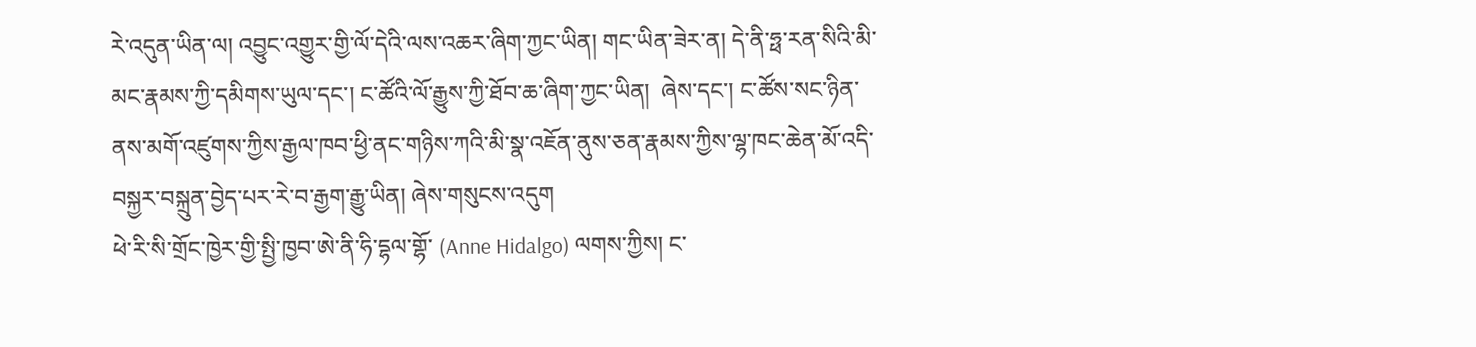རེ་འདུན་ཡིན་ལ། འབྱུང་འགྱུར་གྱི་ལོ་དེའི་ལས་འཆར་ཞིག་ཀྱང་ཡིན། གང་ཡིན་ཟེར་ན། དེ་ནི་ཧྥ་རན་སིའི་མི་མང་རྣམས་ཀྱི་དམིགས་ཡུལ་དང་། ང་ཚོའི་ལོ་རྒྱུས་ཀྱི་ཐོབ་ཆ་ཞིག་ཀྱང་ཡིན།  ཞེས་དང་། ང་ཚོས་སང་ཉིན་ནས་མགོ་འཛུགས་ཀྱིས་རྒྱལ་ཁབ་ཕྱི་ནང་གཉིས་ཀའི་མི་སྣ་འཇོན་ནུས་ཅན་རྣམས་ཀྱིས་ལྷ་ཁང་ཆེན་མོ་འདི་བསྐྱར་བསྐྲུན་བྱེད་པར་རེ་བ་རྒྱག་རྒྱུ་ཡིན། ཞེས་གསུངས་འདུག
ཕེ་རི་སི་གྲོང་ཁྱེར་གྱི་སྤྱི་ཁྱབ་ཨེ་ནི་ཧི་དྷལ་གྷོ་ (Anne Hidalgo) ལགས་ཀྱིས། ང་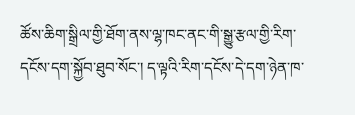ཚོས་ཆིག་སྒྲིལ་གྱི་ཐོག་ནས་ལྷ་ཁང་ནང་གི་སྒྱུ་རྩལ་གྱི་རིག་དངོས་དག་སྐྱོབ་ཐུབ་སོང་། ད་ལྟའི་རིག་དངོས་དེ་དག་ཉེན་ཁ་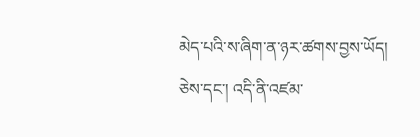མེད་པའི་ས་ཞིག་ན་ཉར་ཚགས་བྱས་ཡོད། ཅེས་དང་། འདི་ནི་འཛམ་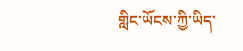གླིང་ཡོངས་ཀྱི་ཡིད་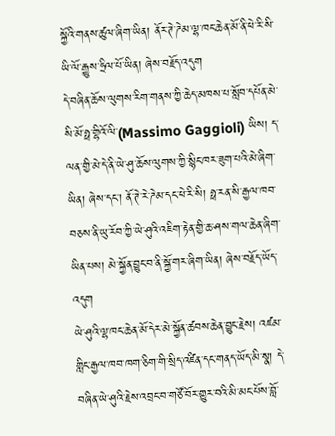སྐྱོའི་གནས་ཚུལ་ཞིག་ཡིན། ནོར་ཊེ་ཌེམ་ལྷ་ཁང་ཆེན་མོ་ནི་ཕེ་རི་སི་ཡི་ལོ་རྒྱུས་ཧྲིལ་པོ་ཡིན། ཞེས་བརྗོད་འདུག
དེ་བཞིན་ཆོས་ལུགས་རིག་གནས་ཀྱི་ཆེད་མཁས་པ་སློབ་དཔོན་མེ་སི་མོ་ཧྥ་གྷིའོ་ལི་(Massimo Gaggioli) ཡིས། ད་ལན་གྱི་མེ་དེ་ནི་ཡེ་ཤུ་ཆོས་ལུགས་ཀྱི་སྙིང་ཁར་ཟུག་པའི་མེ་ཞིག་ཡིན། ཞེས་དང་། ནོ་ཊེ་རེ་ཌེམ་དང་ཕེ་རི་སི། ཧྥ་རན་སི་རྒྱལ་ཁབ་བཅས་ནི་ཡུ་རོབ་ཀྱི་ཡེ་ཤུའི་འཇིག་རྟེན་གྱི་ཆ་ཤས་གལ་ཆེན་ཞིག་ཡིན་པས། མེ་སྐྱོན་བྱུང་བ་ནི་སྐྱོ་གར་ཞིག་ཡིན། ཞེས་བརྗོད་ཡོད་འདུག
ཡེ་ཤུའི་ལྷ་ཁང་ཆེན་མོ་དེར་མེ་སྐྱོན་ཚབས་ཆེན་བྱུང་རྗེས། འཛམ་གླིང་རྒྱལ་ཁབ་ཁག་ཅིག་གི་སྲིད་འཛིན་དང་གནད་ཡོད་མི་སྣ། དེ་བཞིན་ཡེ་ཤུའི་རྗེས་འབྲང་བ་གཙོ་བོར་གྱུར་བའི་མི་མང་པོས་བློ་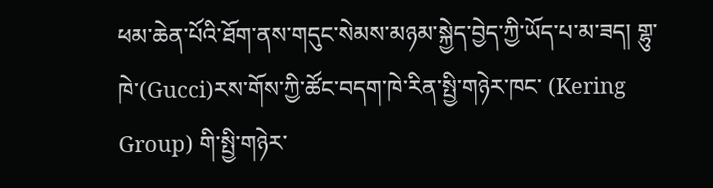ཕམ་ཆེན་པོའི་ཐོག་ནས་གདུང་སེམས་མཉམ་སྐྱེད་བྱེད་ཀྱི་ཡོད་པ་མ་ཟད། གྷུ་ཁེ་(Gucci)རས་གོས་ཀྱི་ཚོང་བདག་ཁེ་རིན་སྤྱི་གཉེར་ཁང་ (Kering Group) གི་སྤྱི་གཉེར་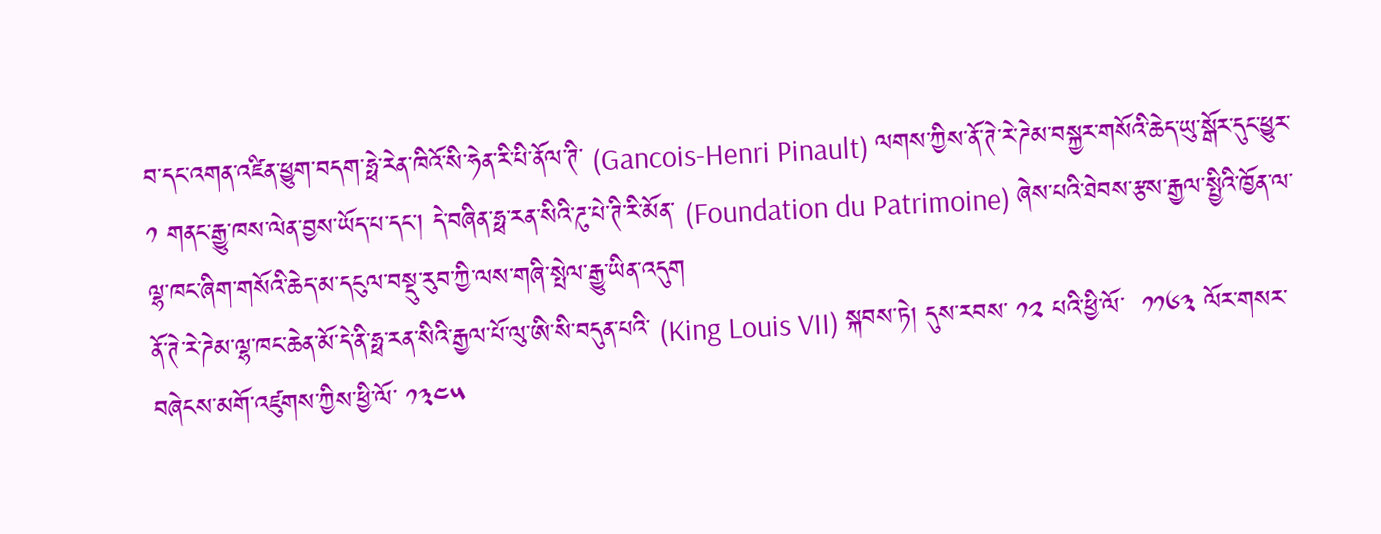བ་དང་འགན་འཛིན་ཕྱུག་བདག་ཧྥེ་རེན་ཁིའོ་སི་ཧེན་རི་པི་ནོལ་ཊི་ (Gancois-Henri Pinault) ལགས་ཀྱིས་ནོ་ཊེ་རེ་ཌེམ་བསྐྱར་གསོའི་ཆེད་ཡུ་སྒོར་དུང་ཕྱུར་ ༡ གནང་རྒྱུ་ཁས་ལེན་བྱས་ཡོད་པ་དང་། དེ་བཞིན་ཧྥ་རན་སིའི་ཌུ་པེ་ཊི་རི་མོན་ (Foundation du Patrimoine) ཞེས་པའི་ཐེབས་རྩས་རྒྱལ་སྤྱིའི་ཁྱོན་ལ་ལྷ་ཁང་ཞིག་གསོའི་ཆེད་མ་དངུལ་བསྡུ་རུབ་ཀྱི་ལས་གཞི་སྤེལ་རྒྱུ་ཡིན་འདུག
ནོ་ཊེ་རེ་ཌེམ་ལྷ་ཁང་ཆེན་མོ་དེ་ནི་ཧྥ་རན་སིའི་རྒྱལ་པོ་ལུ་ཨི་སི་བདུན་པའི་ (King Louis VII) སྐབས་ཏེ། དུས་རབས་ ༡༢ པའི་ཕྱི་ལོ་  ༡༡༦༣ ལོར་གསར་བཞེངས་མགོ་འཛུགས་ཀྱིས་ཕྱི་ལོ་ ༡༣༤༥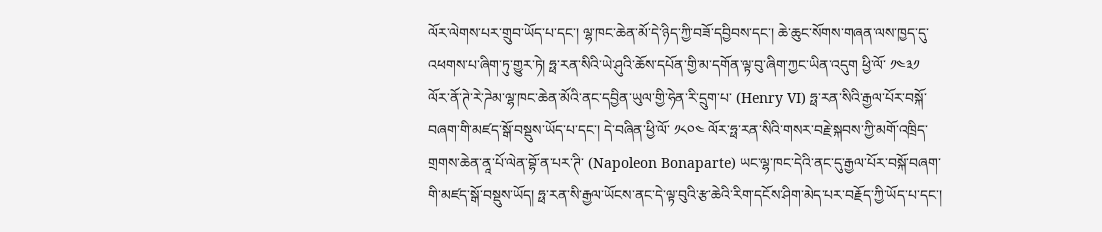ལོར་ལེགས་པར་གྲུབ་ཡོད་པ་དང་། ལྷ་ཁང་ཆེན་མོ་དེ་ཉིད་ཀྱི་བཟོ་དབྱིབས་དང་། ཆེ་ཆུང་སོགས་གཞན་ལས་ཁྱད་དུ་འཕགས་པ་ཞིག་ཏུ་གྱུར་ཏེ། ཧྥ་རན་སིའི་ཡེ་ཤུའི་ཆོས་དཔོན་གྱི་མ་དགོན་ལྟ་བུ་ཞིག་ཀྱང་ཡིན་འདུག ཕྱི་ལོ་ ༡༤༣༡ ལོར་ནོ་ཊེ་རེ་ཌེམ་ལྷ་ཁང་ཆེན་མོའི་ནང་དབྱིན་ཡུལ་གྱི་ཧེན་རི་དྲུག་པ་ (Henry VI) ཧྥ་རན་སིའི་རྒྱལ་པོར་བསྐོ་བཞག་གི་མཛད་སྒོ་བསྡུས་ཡོད་པ་དང་། དེ་བཞིན་ཕྱི་ལོ་ ༡༨༠༤ ལོར་ཧྥ་རན་སིའི་གསར་བརྗེ་སྐབས་ཀྱི་མགོ་འཁྲིད་གྲགས་ཆེན་ནཱ་པོ་ལེན་བྷོ་ན་པར་ཊི་ (Napoleon Bonaparte) ཡང་ལྷ་ཁང་དེའི་ནང་དུ་རྒྱལ་པོར་བསྐོ་བཞག་གི་མཛད་སྒོ་བསྡུས་ཡོད། ཧྥ་རན་སི་རྒྱལ་ཡོངས་ནང་དེ་ལྟ་བུའི་རྩ་ཆེའི་རིག་དངོས་ཤིག་མེད་པར་བརྗོད་ཀྱི་ཡོད་པ་དང་།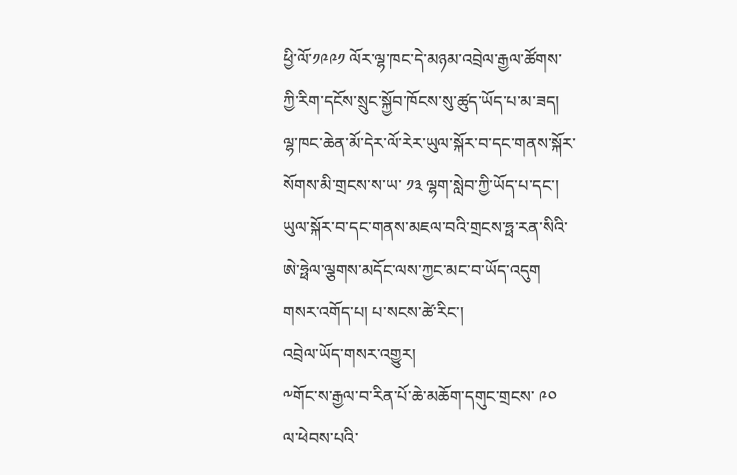ཕྱི་ལོ་༡༩༩༡ ལོར་ལྷ་ཁང་དེ་མཉམ་འབྲེལ་རྒྱལ་ཚོགས་ཀྱི་རིག་དངོས་སྲུང་སྐྱོབ་ཁོངས་སུ་ཚུད་ཡོད་པ་མ་ཟད། ལྷ་ཁང་ཆེན་མོ་དེར་ལོ་རེར་ཡུལ་སྐོར་བ་དང་གནས་སྐོར་སོགས་མི་གྲངས་ས་ཡ་ ༡༣ ལྷག་སླེབ་ཀྱི་ཡོད་པ་དང་། ཡུལ་སྐོར་བ་དང་གནས་མཇལ་བའི་གྲངས་ཧྥ་རན་སིའི་ཨེ་ཧྥེལ་ལྕགས་མདོང་ལས་ཀྱང་མང་བ་ཡོད་འདུག
གསར་འགོད་པ། པ་སངས་ཚེ་རིང་།
འབྲེལ་ཡོད་གསར་འགྱུར།
༸གོང་ས་རྒྱལ་བ་རིན་པོ་ཆེ་མཆོག་དགུང་གྲངས་ ༩༠ ལ་ཕེབས་པའི་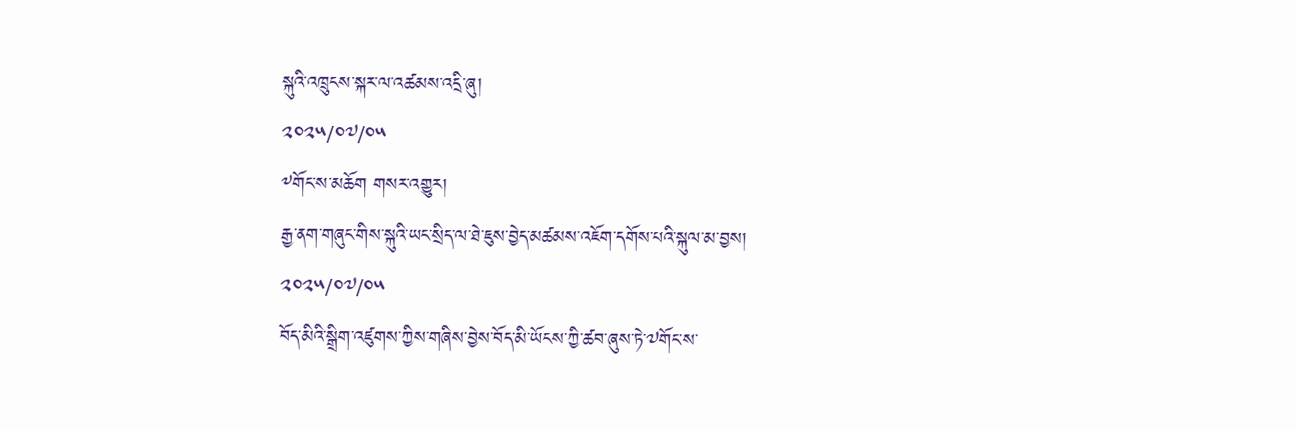སྐུའི་འཁྲུངས་སྐར་ལ་འཚམས་འདྲི་ཞུ།
༢༠༢༥/༠༧/༠༥
༸གོང་ས་མཆོག གསར་འགྱུར།
རྒྱ་ནག་གཞུང་གིས་སྐུའི་ཡང་སྲིད་ལ་ཐེ་ཇུས་བྱེད་མཚམས་འཇོག་དགོས་པའི་སྐུལ་མ་བྱས།
༢༠༢༥/༠༧/༠༥
བོད་མིའི་སྒྲིག་འཛུགས་ཀྱིས་གཞིས་བྱེས་བོད་མི་ཡོངས་ཀྱི་ཚབ་ཞུས་ཏེ་༧གོང་ས་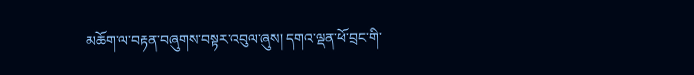མཆོག་ལ་བརྟན་བཞུགས་བསྟར་འབུལ་ཞུས། དགའ་ལྡན་ཕོ་བྲང་གི་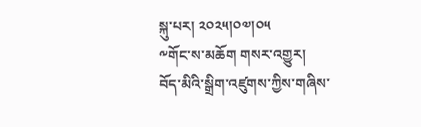སྐུ་པར། ༢༠༢༥།༠༧།༠༥
༸གོང་ས་མཆོག གསར་འགྱུར།
བོད་མིའི་སྒྲིག་འཛུགས་ཀྱིས་གཞིས་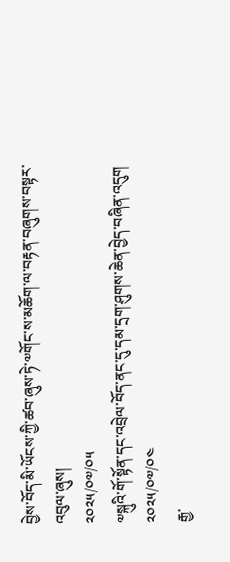བྱེས་བོད་མི་ཡོངས་ཀྱི་ཚབ་ཞུས་ཏེ་༧གོང་ས་མཆོག་ལ་བརྟན་བཞུགས་བསྟར་འབུལ་ཞུས།
༢༠༢༥/༠༧/༠༥
༧སྐུའི་གོ་སྟོན་དང་འབྲེལ་བོད་ནང་དུ་དམ་དྲག་ཤུགས་ཆེན་བྱེད་བཞིན་འདུག
༢༠༢༥/༠༧/༠༤
རྒྱ་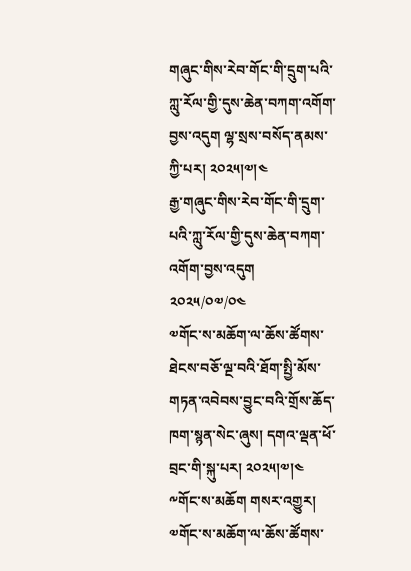གཞུང་གིས་རེབ་གོང་གི་དྲུག་པའི་ཀླུ་རོལ་གྱི་དུས་ཆེན་བཀག་འགོག་བྱས་འདུག ལྷ་སྲས་བསོད་ནམས་ཀྱི་པར། ༢༠༢༥།༧།༤
རྒྱ་གཞུང་གིས་རེབ་གོང་གི་དྲུག་པའི་ཀླུ་རོལ་གྱི་དུས་ཆེན་བཀག་འགོག་བྱས་འདུག
༢༠༢༥/༠༧/༠༤
༧གོང་ས་མཆོག་ལ་ཆོས་ཚོགས་ཐེངས་བཅོ་ལྔ་བའི་ཐོག་སྤྱི་མོས་གཏན་འབེབས་བྱུང་བའི་གྲོས་ཆོད་ཁག་སྙན་སེང་ཞུས། དགའ་ལྡན་ཕོ་བྲང་གི་སྐུ་པར། ༢༠༢༥།༧།༤
༸གོང་ས་མཆོག གསར་འགྱུར།
༧གོང་ས་མཆོག་ལ་ཆོས་ཚོགས་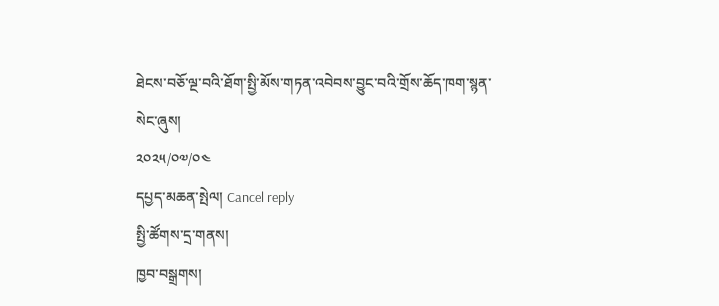ཐེངས་བཅོ་ལྔ་བའི་ཐོག་སྤྱི་མོས་གཏན་འབེབས་བྱུང་བའི་གྲོས་ཆོད་ཁག་སྙན་སེང་ཞུས།
༢༠༢༥/༠༧/༠༤
དཔྱད་མཆན་སྤེལ། Cancel reply
སྤྱི་ཚོགས་དྲ་གནས།
ཁྱབ་བསྒྲགས།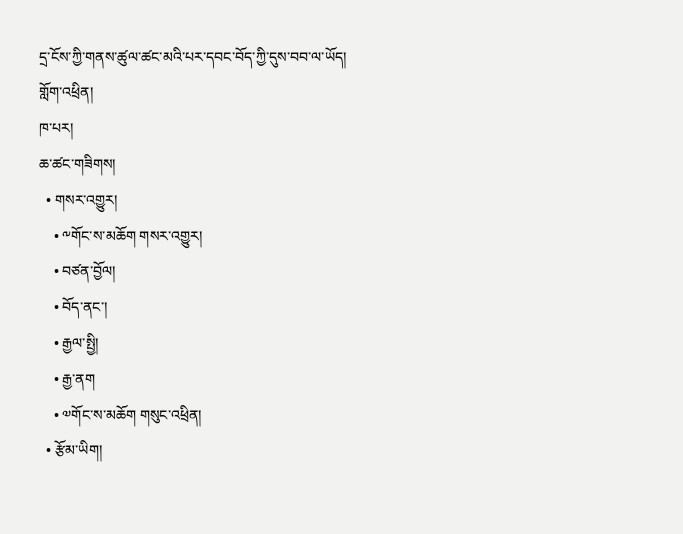དྲ་ངོས་ཀྱི་གནས་ཚུལ་ཚང་མའི་པར་དབང་བོད་ཀྱི་དུས་བབ་ལ་ཡོད།
གློག་འཕྲིན།
ཁ་པར།
ཆ་ཚང་གཟིགས།
  • གསར་འགྱུར།
    • ༸གོང་ས་མཆོག གསར་འགྱུར།
    • བཙན་བྱོལ།
    • བོད་ནང་།
    • རྒྱལ་སྤྱི།
    • རྒྱ་ནག
    • ༧གོང་ས་མཆོག གསུང་འཕྲིན།
  • རྩོམ་ཡིག།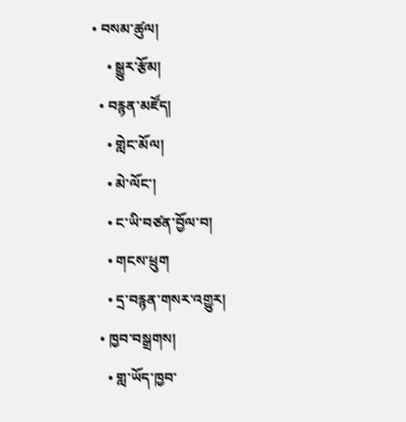• བསམ་ཚུལ།
    • སྒྱུར་རྩོམ།
  • བརྙན་མཛོད།
    • གླེང་མོལ།
    • མེ་ལོང་།
    • ང་ཡི་བཙན་བྱོལ་བ།
    • གངས་ཕྲུག
    • དྲ་བརྙན་གསར་འགྱུར།
  • ཁྱབ་བསྒྲགས།
    • གླ་ཡོད་ཁྱབ་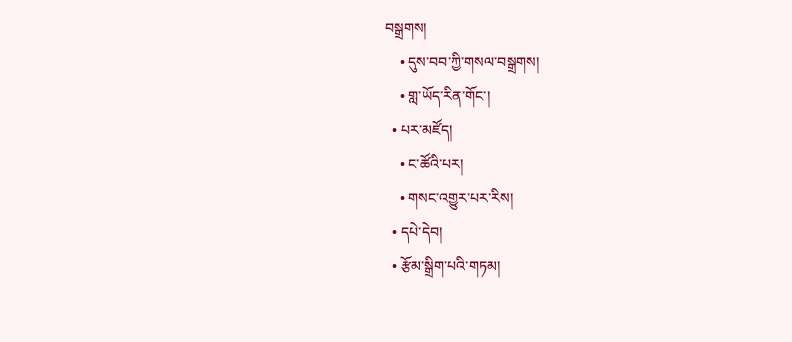བསྒྲགས།
    • དུས་བབ་ཀྱི་གསལ་བསྒྲགས།
    • གླ་ཡོད་རིན་གོང་།
  • པར་མཛོད།
    • ང་ཚོའི་པར།
    • གསང་འགྱུར་པར་རིས།
  • དཔེ་དེབ།
  • རྩོམ་སྒྲིག་པའི་གཏམ།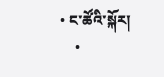• ང་ཚོའི་སྐོར།
    •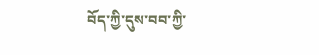བོད་ཀྱི་དུས་བབ་ཀྱི་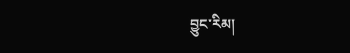བྱུང་རིམ།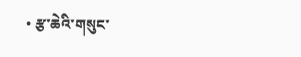• རྩ་ཆེའི་གསུང་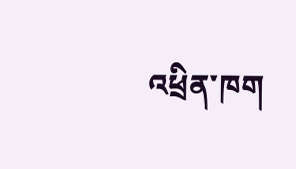འཕྲིན་ཁག